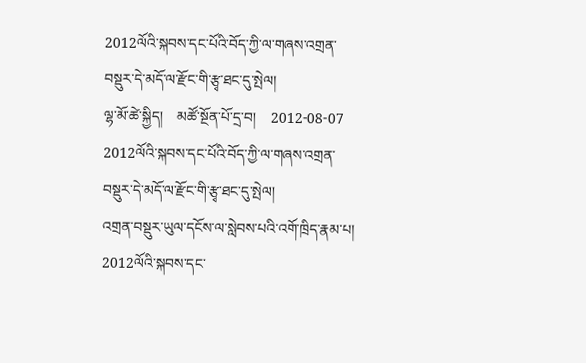2012ལོའི་སྐབས་དང་པོའི་བོད་ཀྱི་ལ་གཞས་འགྲན་བསྡུར་དེ་མདོ་ལ་རྫོང་གི་རྩྭ་ཐང་དུ་སྤེལ།
ལྷ་མོ་ཚེ་སྐྱིད།    མཚོ་སྔོན་པོ་དྲ་བ།    2012-08-07
2012ལོའི་སྐབས་དང་པོའི་བོད་ཀྱི་ལ་གཞས་འགྲན་བསྡུར་དེ་མདོ་ལ་རྫོང་གི་རྩྭ་ཐང་དུ་སྤེལ།
འགྲན་བསྡུར་ཡུལ་དངོས་ལ་སླེབས་པའི་འགོ་ཁྲིད་རྣམ་པ།
2012ལོའི་སྐབས་དང་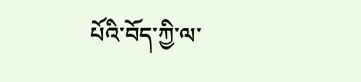པོའི་བོད་ཀྱི་ལ་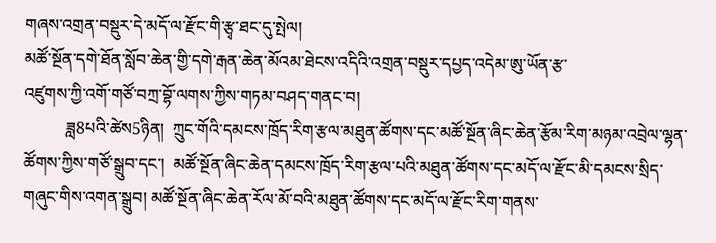གཞས་འགྲན་བསྡུར་དེ་མདོ་ལ་རྫོང་གི་རྩྭ་ཐང་དུ་སྤེལ།
མཚོ་སྔོན་དགེ་ཐོན་སློབ་ཆེན་གྱི་དགེ་རྒན་ཆེན་མོའམ་ཐེངས་འདིའི་འགྲན་བསྡུར་དཔྱད་འདེམ་ཨུ་ཡོན་རྩ་
འཛུགས་ཀྱི་འགོ་གཙོ་བཀྲ་བྷོ་ལགས་ཀྱིས་གཏམ་བཤད་གནང་བ།
          ཟླ8པའི་ཚེས5ཉིན།  ཀྲུང་གོའི་དམངས་ཁྲོད་རིག་རྩལ་མཐུན་ཚོགས་དང་མཚོ་སྔོན་ཞིང་ཆེན་རྩོམ་རིག་མཉམ་འབྲེལ་ལྷན་ཚོགས་ཀྱིས་གཙོ་སྒྲུབ་དང་།  མཚོ་སྔོན་ཞིང་ཆེན་དམངས་ཁྲོད་རིག་རྩལ་པའི་མཐུན་ཚོགས་དང་མདོ་ལ་རྫོང་མི་དམངས་སྲིད་གཞུང་གིས་འགན་སྒྲུབ། མཚོ་སྔོན་ཞིང་ཆེན་རོལ་མོ་བའི་མཐུན་ཚོགས་དང་མདོ་ལ་རྫོང་རིག་གནས་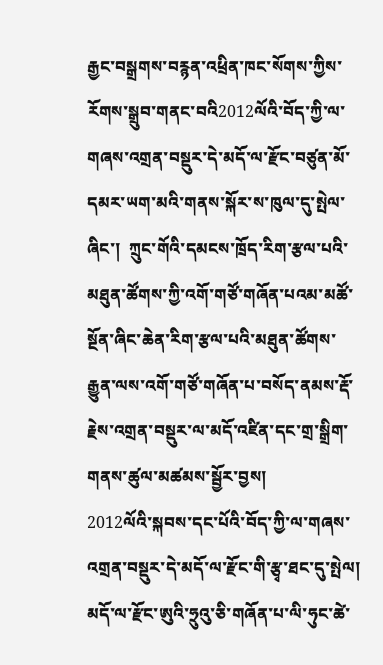རྒྱང་བསྒྲགས་བརྙན་འཕྲིན་ཁང་སོགས་ཀྱིས་རོགས་སྒྲུབ་གནང་བའི2012ལོའི་བོད་ཀྱི་ལ་གཞས་འགྲན་བསྡུར་དེ་མདོ་ལ་རྫོང་བཙུན་མོ་དམར་ཡག་མའི་གནས་སྐོར་ས་ཁུལ་དུ་སྤེལ་ཞིང་།  ཀྲུང་གོའི་དམངས་ཁྲོད་རིག་རྩལ་པའི་མཐུན་ཚོགས་ཀྱི་འགོ་གཙོ་གཞོན་པའམ་མཚོ་སྔོན་ཞིང་ཆེན་རིག་རྩལ་པའི་མཐུན་ཚོགས་རྒྱུན་ལས་འགོ་གཙོ་གཞོན་པ་བསོད་ནམས་རྡོ་རྗེས་འགྲན་བསྡུར་ལ་མདོ་འཛིན་དང་གྲ་སྒྲིག་གནས་ཚུལ་མཚམས་སྦྱོར་བྱས།
2012ལོའི་སྐབས་དང་པོའི་བོད་ཀྱི་ལ་གཞས་འགྲན་བསྡུར་དེ་མདོ་ལ་རྫོང་གི་རྩྭ་ཐང་དུ་སྤེལ།
མདོ་ལ་རྫོང་ཨུའི་ཧྲུའུ་ཅི་གཞོན་པ་ལི་ཧུང་ཚེ་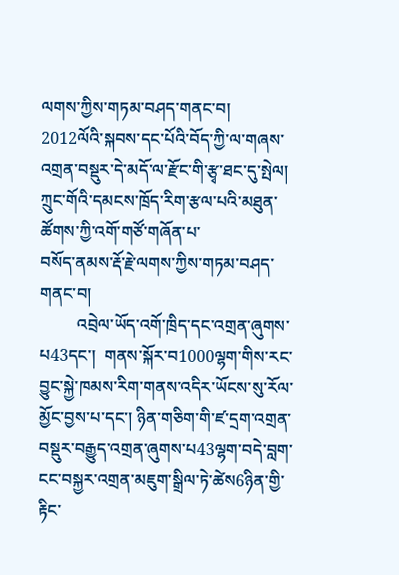ལགས་ཀྱིས་གཏམ་བཤད་གནང་བ།
2012ལོའི་སྐབས་དང་པོའི་བོད་ཀྱི་ལ་གཞས་འགྲན་བསྡུར་དེ་མདོ་ལ་རྫོང་གི་རྩྭ་ཐང་དུ་སྤེལ།
ཀྲུང་གོའི་དམངས་ཁྲོད་རིག་རྩལ་པའི་མཐུན་ཚོགས་ཀྱི་འགོ་གཙོ་གཞོན་པ་
བསོད་ནམས་རྡོ་རྗེ་ལགས་ཀྱིས་གཏམ་བཤད་གནང་བ།
         འབྲེལ་ཡོད་འགོ་ཁྲིད་དང་འགྲན་ཞུགས་པ43དང་།  གནས་སྐོར་བ1000ལྷག་གིས་རང་བྱུང་སྐྱེ་ཁམས་རིག་གནས་འདིར་ཡོངས་སུ་རོལ་མྱོང་བྱས་པ་དང་། ཉིན་གཅིག་གི་ཛ་དྲག་འགྲན་བསྡུར་བརྒྱུད་འགྲན་ཞུགས་པ43ལྷག་བདེ་བླག་ངང་བསྐྱར་འགྲན་མཇུག་སྒྲིལ་ཏེ་ཚེས6ཉིན་གྱི་རྟིང་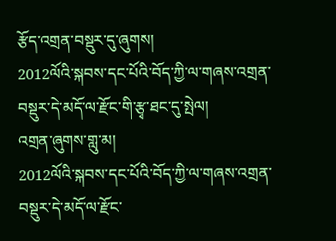རྩོད་འགྲན་བསྡུར་དུ་ཞུགས།
2012ལོའི་སྐབས་དང་པོའི་བོད་ཀྱི་ལ་གཞས་འགྲན་བསྡུར་དེ་མདོ་ལ་རྫོང་གི་རྩྭ་ཐང་དུ་སྤེལ།
འགྲན་ཞུགས་གླུ་མ།
2012ལོའི་སྐབས་དང་པོའི་བོད་ཀྱི་ལ་གཞས་འགྲན་བསྡུར་དེ་མདོ་ལ་རྫོང་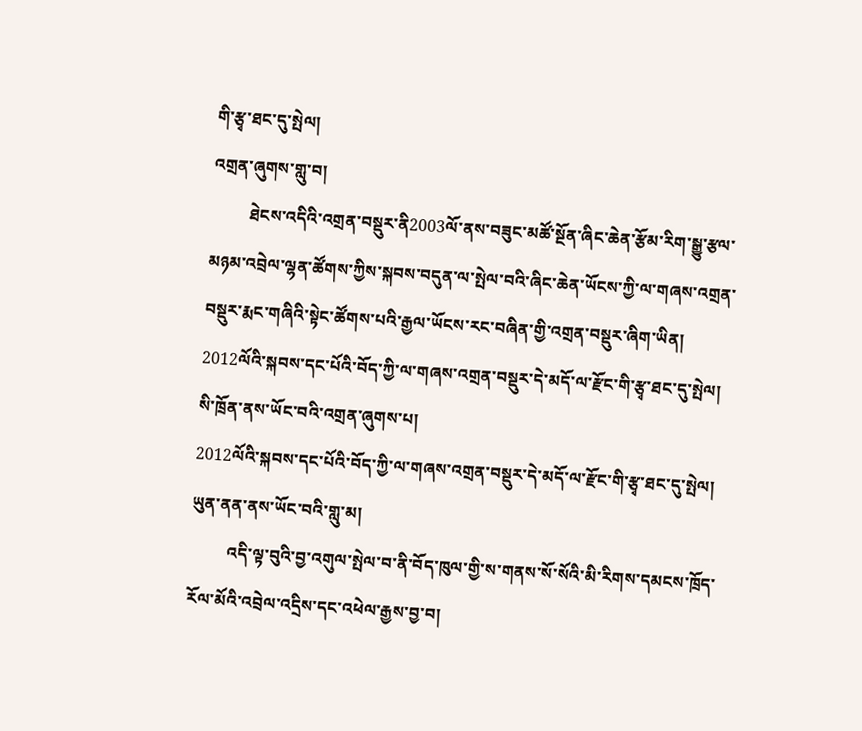གི་རྩྭ་ཐང་དུ་སྤེལ།
འགྲན་ཞུགས་གླུ་བ།
         ཐེངས་འདིའི་འགྲན་བསྡུར་ནི2003ལོ་ནས་བཟུང་མཚོ་སྔོན་ཞིང་ཆེན་རྩོམ་རིག་སྒྱུ་རྩལ་མཉམ་འབྲེལ་ལྷན་ཚོགས་ཀྱིས་སྐབས་བདུན་ལ་སྤེལ་བའི་ཞིང་ཆེན་ཡོངས་ཀྱི་ལ་གཞས་འགྲན་བསྡུར་རྨང་གཞིའི་སྟེང་ཚོགས་པའི་རྒྱལ་ཡོངས་རང་བཞིན་གྱི་འགྲན་བསྡུར་ཞིག་ཡིན།
2012ལོའི་སྐབས་དང་པོའི་བོད་ཀྱི་ལ་གཞས་འགྲན་བསྡུར་དེ་མདོ་ལ་རྫོང་གི་རྩྭ་ཐང་དུ་སྤེལ།
སི་ཁྲོན་ནས་ཡོང་བའི་འགྲན་ཞུགས་པ།
2012ལོའི་སྐབས་དང་པོའི་བོད་ཀྱི་ལ་གཞས་འགྲན་བསྡུར་དེ་མདོ་ལ་རྫོང་གི་རྩྭ་ཐང་དུ་སྤེལ།
ཡུན་ནན་ནས་ཡོང་བའི་གླུ་མ།
         འདི་ལྟ་བུའི་བྱ་འགུལ་སྤེལ་བ་ནི་བོད་ཁུལ་གྱི་ས་གནས་སོ་སོའི་མི་རིགས་དམངས་ཁྲོད་རོལ་མོའི་འབྲེལ་འདྲིས་དང་འཕེལ་རྒྱས་བྱ་བ།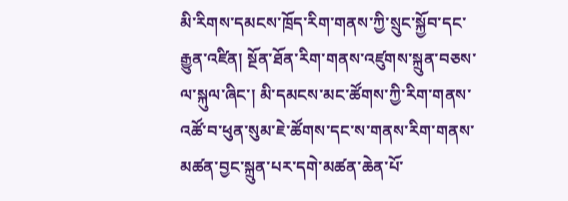མི་རིགས་དམངས་ཁྲོད་རིག་གནས་ཀྱི་སྲུང་སྐྱོབ་དང་རྒྱུན་འཛིན། སྔོན་ཐོན་རིག་གནས་འཛུགས་སྐྲུན་བཅས་ལ་སྐུལ་ཞིང་། མི་དམངས་མང་ཚོགས་ཀྱི་རིག་གནས་འཚོ་བ་ཕུན་སུམ་ཇེ་ཚོགས་དང་ས་གནས་རིག་གནས་མཚན་བྱང་སྐྲུན་པར་དགེ་མཚན་ཆེན་པོ་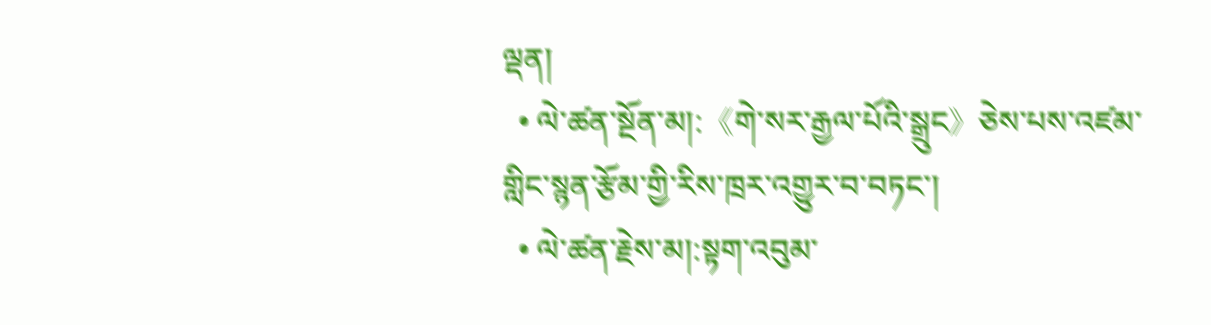ལྡན།
  • ལེ་ཚན་སྔོན་མ།:《གེ་སར་རྒྱལ་པོའི་སྒྲུང》ཅེས་པས་འཛམ་གླིང་སྙན་རྩོམ་གྱི་རིས་ཁྲར་འགྱུར་བ་བཏང་།
  • ལེ་ཚན་རྗེས་མ།:སྟག་འབུམ་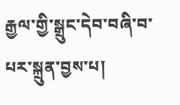རྒྱལ་གྱི་སྒྲུང་དེབ་བཞི་བ་པར་སྐྲུན་བྱས་པ།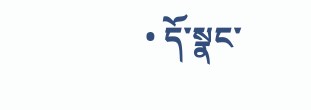• དོ་སྣང་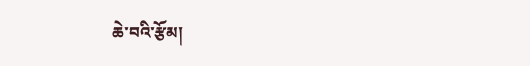ཆེ་བའི་རྩོམ།